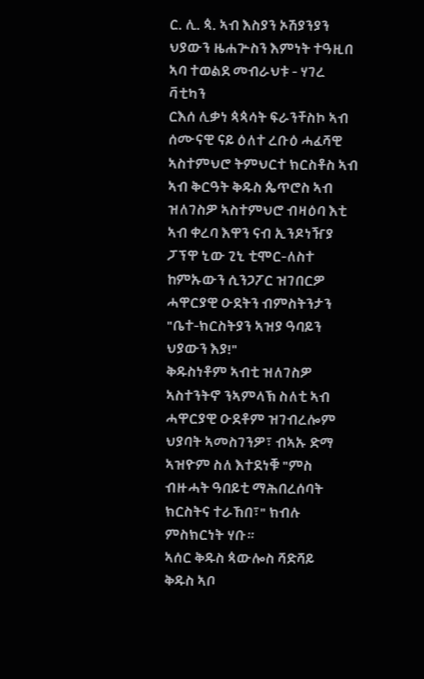ር. ሊ. ጳ. ኣብ እስያን ኦሽያንያን ህያውን ዜሐጕስን እምነት ተዓዚበ
ኣባ ተወልደ መብራህቱ - ሃገረ ቫቲካን
ርእሰ ሊቃነ ጳጳሳት ፍራንቸስኮ ኣብ ሰሙናዊ ናይ ዕለተ ረቡዕ ሓፈሻዊ ኣስተምህሮ ትምህርተ ክርስቶስ ኣብ ኣብ ቅርዓት ቅዱስ ጴጥሮስ ኣብ ዝለገስዎ ኣስተምህሮ ብዛዕባ እቲ ኣብ ቀረባ እዋን ናብ ኢንዶነዥያ ፓፕዋ ኒው ጊኒ ቲሞር-ለስተ ከምኡውን ሲንጋፖር ዝገበርዎ ሓዋርያዊ ዑደትን ብምስትንታን
"ቤተ-ክርስትያን ኣዝያ ዓባይን ህያውን እያ!"
ቅዱስነቶም ኣብቲ ዝለገስዎ ኣስተንትኖ ንኣምላኽ ስለቲ ኣብ ሓዋርያዊ ዑደቶም ዝገብረሎም ህያባት ኣመስገንዎ፣ ብኣኡ ድማ ኣዝዮም ስለ እተደነቑ "ምስ ብዙሓት ዓበይቲ ማሕበረሰባት ክርስትና ተራኸበ፣" ክብሉ ምስክርነት ሃቡ።
ኣሰር ቅዱስ ጳውሎስ ሻድሻይ
ቅዱስ ኣቦ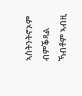ኣስትንትኖኦም ብምቕጻል ኻብቶም ኣብዚ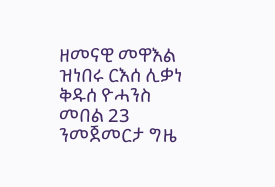ዘመናዊ መዋእል ዝነበሩ ርእሰ ሊቃነ ቅዱሰ ዮሓንስ መበል 23 ንመጀመርታ ግዜ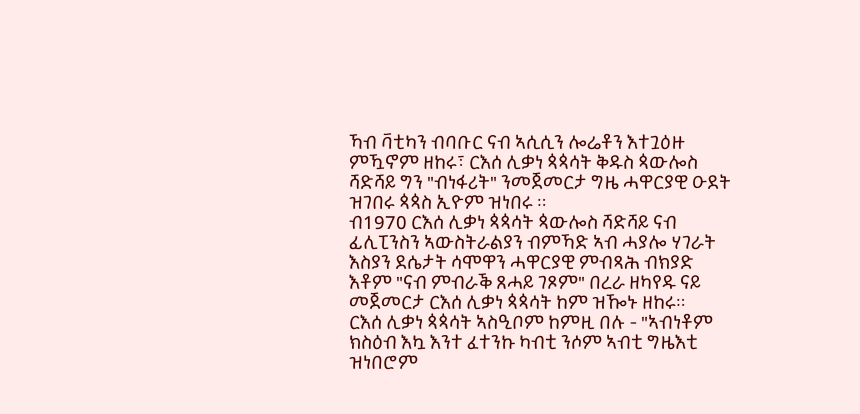ኻብ ቫቲካን ብባቡር ናብ ኣሲሲን ሎሬቶን እተጓዕዙ ምዃኖም ዘከሩ፣ ርእሰ ሊቃነ ጳጳሳት ቅዱስ ጳውሎስ ሻድሻይ ግን "ብነፋሪት" ንመጀመርታ ግዜ ሓዋርያዊ ዑደት ዝገበሩ ጳጳስ ኢዮም ዝነበሩ ።
ብ1970 ርእሰ ሊቃነ ጳጳሳት ጳውሎስ ሻድሻይ ናብ ፊሊፒንስን ኣውስትራልያን ብምኻድ ኣብ ሓያሎ ሃገራት እስያን ደሴታት ሳሞዋን ሓዋርያዊ ምብጻሕ ብክያድ እቶም "ናብ ምብራቕ ጸሓይ ገጾም" በረራ ዘካየዱ ናይ መጀመርታ ርእሰ ሊቃነ ጳጳሳት ከም ዝዀኑ ዘከሩ።
ርእሰ ሊቃነ ጳጳሳት ኣስዒቦም ከምዚ በሉ - "ኣብነቶም ክስዕብ እኳ እንተ ፈተንኩ ካብቲ ንሶም ኣብቲ ግዜእቲ ዝነበሮም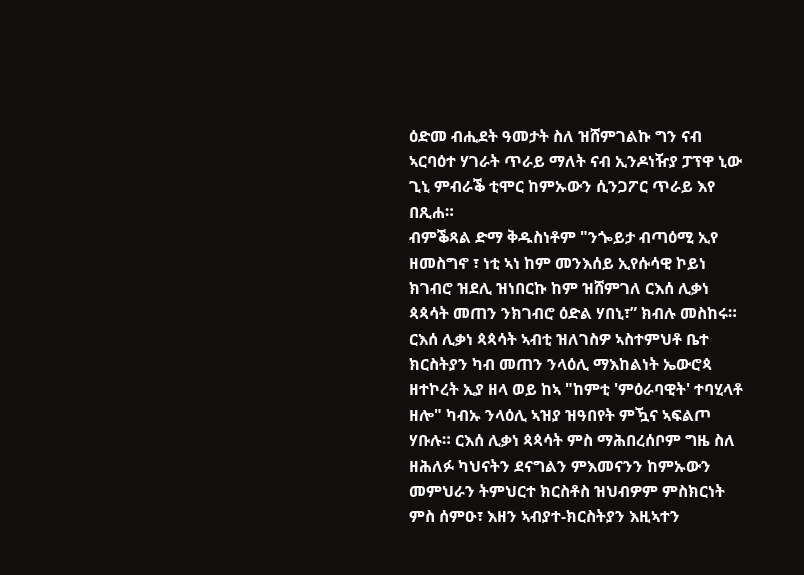ዕድመ ብሒደት ዓመታት ስለ ዝሸምገልኩ ግን ናብ ኣርባዕተ ሃገራት ጥራይ ማለት ናብ ኢንዶነዥያ ፓፕዋ ኒው ጊኒ ምብራቕ ቲሞር ከምኡውን ሲንጋፖር ጥራይ እየ በጺሐ።
ብምቕጻል ድማ ቅዱስነቶም "ንጐይታ ብጣዕሚ ኢየ ዘመስግኖ ፣ ነቲ ኣነ ከም መንእሰይ ኢየሱሳዊ ኮይነ ክገብሮ ዝደሊ ዝነበርኩ ከም ዝሸምገለ ርእሰ ሊቃነ ጳጳሳት መጠን ንክገብሮ ዕድል ሃበኒ፣” ክብሉ መስከሩ።
ርእሰ ሊቃነ ጳጳሳት ኣብቲ ዝለገስዎ ኣስተምህቶ ቤተ ክርስትያን ካብ መጠን ንላዕሊ ማእከልነት ኤውሮጳ ዘተኮረት ኢያ ዘላ ወይ ከኣ "ከምቲ 'ምዕራባዊት' ተባሂላቶ ዘሎ" ካብኡ ንላዕሊ ኣዝያ ዝዓበየት ምዃና ኣፍልጦ ሃቡሉ። ርእሰ ሊቃነ ጳጳሳት ምስ ማሕበረሰቦም ግዜ ስለ ዘሕለፉ ካህናትን ደናግልን ምእመናንን ከምኡውን መምህራን ትምህርተ ክርስቶስ ዝህብዎም ምስክርነት ምስ ሰምዑ፣ እዘን ኣብያተ-ክርስትያን እዚኣተን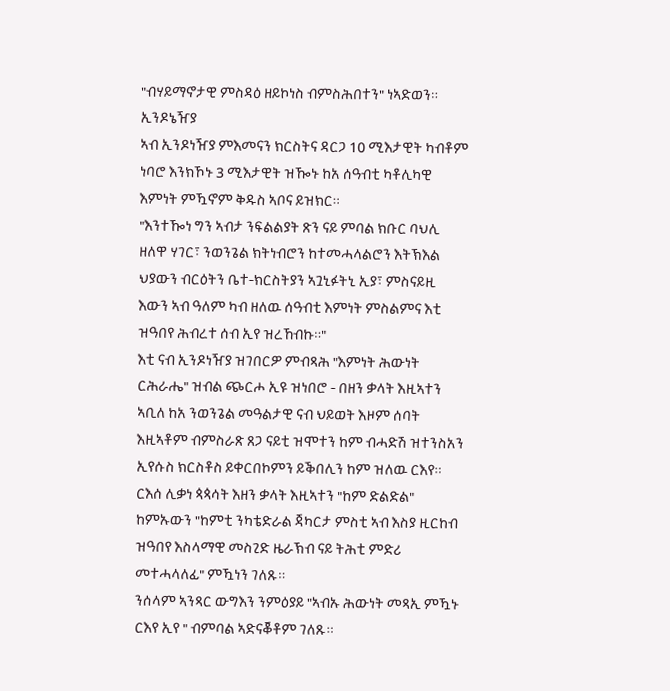"ብሃይማኖታዊ ምስዳዕ ዘይኮነስ ብምስሕበተን" ነኣድወን።
ኢንዶኔዥያ
ኣብ ኢንዶነዥያ ምእመናን ክርስትና ዳርጋ 10 ሚእታዊት ካብቶም ነባሮ እንክኾኑ 3 ሚእታዊት ዝዀኑ ከአ ሰዓብቲ ካቶሊካዊ እምነት ምዃኖም ቅዱስ ኣቦና ይዝክር።
"እንተዀነ ግን ኣብታ ንፍልልያት ጽን ናይ ምባል ክቡር ባህሊ ዘለዋ ሃገር፣ ንወንጌል ክትነብሮን ከተመሓላልሮን እትኽእል ህያውን ብርዕትን ቤተ-ክርስትያን ኣጓኒፉትኒ ኢያ፣ ምስናይዚ እውን ኣብ ዓለም ካብ ዘለዉ ሰዓብቲ እምነት ምስልምና እቲ ዝዓበየ ሕብረተ ሰብ ኢየ ዝረኸብኩ።"
እቲ ናብ ኢንዶነዥያ ዝገበርዎ ምብጻሕ "እምነት ሕውነት ርሕራሔ" ዝብል ጭርሖ ኢዩ ዝነበሮ - በዘን ቃላት እዚኣተን ኣቢለ ከአ ንወንጌል መዓልታዊ ናብ ህይወት እዞም ሰባት እዚኣቶም ብምስራጽ ጸጋ ናይቲ ዝሞተን ከም ብሓድሽ ዝተንስአን ኢየሱስ ክርስቶስ ይቀርበኮምን ይቕበሊን ከም ዝለዉ ርእየ።
ርእሰ ሊቃነ ጳጳሳት እዘን ቃላት እዚኣተን "ከም ድልድል" ከምኡውን "ከምቲ ንካቴድራል ጃካርታ ምስቲ ኣብ እስያ ዚርከብ ዝዓበየ እስላማዊ መስጊድ ዜራኽብ ናይ ትሕቲ ምድሪ መተሓላለፊ" ምዃነን ገለጹ።
ንሰላም ኣንጻር ውግእን ንምዕያይ "ኣብኡ ሕውነት መጻኢ ምዃኑ ርእየ ኢየ " ብምባል ኣድናቖቶም ገለጹ።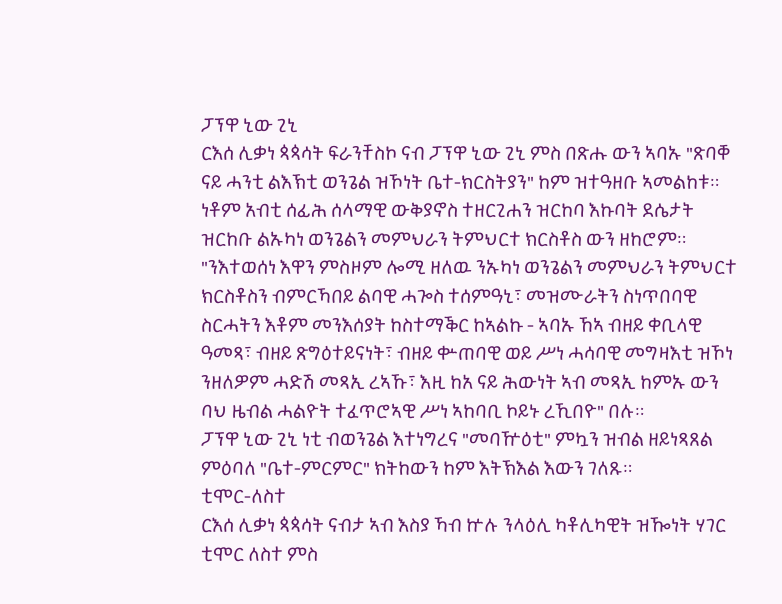ፓፕዋ ኒው ጊኒ
ርእሰ ሊቃነ ጳጳሳት ፍራንቸስኮ ናብ ፓፕዋ ኒው ጊኒ ምስ በጽሑ ውን ኣባኡ "ጽባቐ ናይ ሓንቲ ልእኽቲ ወንጌል ዝኾነት ቤተ-ክርስትያን" ከም ዝተዓዘቡ ኣመልከቱ።
ነቶም አብቲ ሰፊሕ ሰላማዊ ውቅያኖስ ተዘርጊሐን ዝርከባ እኩባት ደሴታት ዝርከቡ ልኡካነ ወንጌልን መምህራን ትምህርተ ክርስቶስ ውን ዘከሮም።
"ንእተወሰነ እዋን ምስዞም ሎሚ ዘለዉ ንኡካነ ወንጌልን መምህራን ትምህርተ ክርስቶስን ብምርኻበይ ልባዊ ሓጐስ ተሰምዓኒ፣ መዝሙራትን ስነጥበባዊ ስርሓትን እቶም መንእሰያት ከስተማቕር ከኣልኩ - ኣባኡ ኸኣ ብዘይ ቀቢላዊ ዓመጻ፣ ብዘይ ጽግዕተይናነት፣ ብዘይ ቍጠባዊ ወይ ሥነ ሓሳባዊ መግዛእቲ ዝኾነ ንዘለዎም ሓድሽ መጻኢ ረኣኹ፣ እዚ ከአ ናይ ሕውነት ኣብ መጻኢ ከምኡ ውን ባህ ዜብል ሓልዮት ተፈጥሮኣዊ ሥነ ኣከባቢ ኮይኑ ረኺበዮ" በሉ።
ፓፕዋ ኒው ጊኒ ነቲ ብወንጌል እተነግረና "መባዅዕቲ" ምኳን ዝብል ዘይነጻጸል ምዕባለ "ቤተ-ምርምር" ክትከውን ከም እትኽእል እውን ገለጹ።
ቲሞር-ለስተ
ርእሰ ሊቃነ ጳጳሳት ናብታ ኣብ እስያ ኻብ ኵሉ ንላዕሊ ካቶሊካዊት ዝዀነት ሃገር ቲሞር ለስተ ምስ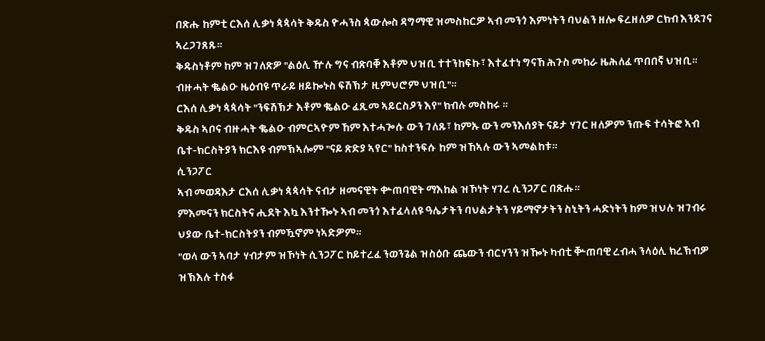በጽሑ ከምቲ ርእሰ ሊቃነ ጳጳሳት ቅዱስ ዮሓንስ ጳውሎስ ዳግማዊ ዝመስከርዎ ኣብ መንጎ እምነትን ባህልን ዘሎ ፍረዘለዎ ርክብ እንደገና ኣረጋገጸጹ።
ቅዱስነቶም ከም ዝገለጽዎ "ልዕሊ ዅሉ ግና ብጽባቐ እቶም ህዝቢ ተተንከፍኩ፣ እተፈተነ ግናኸ ሕጉስ መከራ ዜሕለፈ ጥበበኛ ህዝቢ። ብዙሓት ቈልዑ ዜዕብዩ ጥራይ ዘይኰኑስ ፍሽኽታ ዚምህሮም ህዝቢ"።
ርእሰ ሊቃነ ጳጳሳት "ንፍሽኽታ እቶም ቈልዑ ፈጺመ ኣይርስዖን እየ" ክብሉ መስከሩ ።
ቅዱስ ኣቦና ብዙሓት ቈልዑ ብምርኣዮም ኸም እተሓጐሱ ውን ገለጹ፣ ከምኡ ውን መንእሰያት ናይታ ሃገር ዘለዎም ንጡፍ ተሳትፎ ኣብ ቤተ-ክርስትያን ክርእዩ ብምኽኣሎም "ናይ ጽድያ ኣየር" ከስተንፍሱ ከም ዝኸኣሉ ውን ኣመልከቱ።
ሲንጋፖር
ኣብ መወዳእታ ርእሰ ሊቃነ ጳጳሳት ናብታ ዘመናዊት ቍጠባዊት ማእከል ዝኾነት ሃገረ ሲንጋፖር በጽሑ።
ምእመናን ክርስትና ሒደት እኳ እንተዀኑ ኣብ መንጎ እተፈላለዩ ዓሌታትን ባህልታትን ሃይማኖታትን ስኒትን ሓድነትን ከም ዝህሉ ዝገብሩ ህያው ቤተ-ክርስትያን ብምዃኖም ነኣድዎም።
"ወላ ውን ኣባታ ሃብታም ዝኾነት ሲንጋፖር ከይተረፈ ንወንጌል ዝስዕቡ ጨውን ብርሃንን ዝዀኑ ካብቲ ቝጠባዊ ረብሓ ንላዕሊ ክረኽብዎ ዝኽእሉ ተስፋ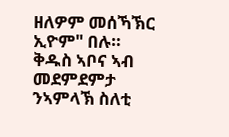ዘለዎም መሰኻኽር ኢዮም" በሉ።
ቅዱስ ኣቦና ኣብ መደምደምታ ንኣምላኽ ስለቲ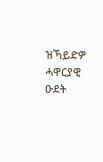ዝኻይድዎ ሓዋርያዊ ዑደት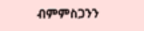ብምምስጋንን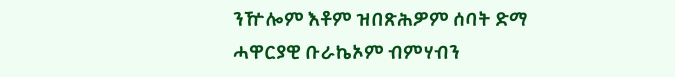ንዅሎም እቶም ዝበጽሕዎም ሰባት ድማ ሓዋርያዊ ቡራኬኦም ብምሃብን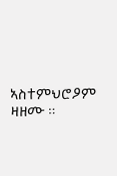ኣስተምህሮዖም ዛዘሙ ።